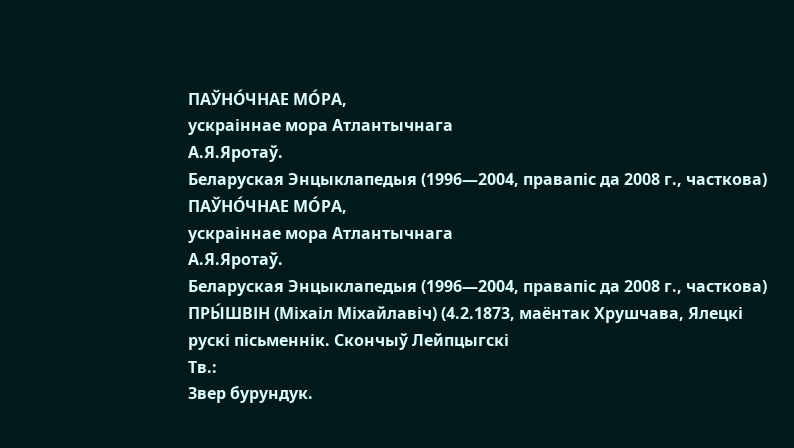ПАЎНО́ЧНАЕ МО́РА,
ускраіннае мора Атлантычнага
А.Я.Яротаў.
Беларуская Энцыклапедыя (1996—2004, правапіс да 2008 г., часткова)
ПАЎНО́ЧНАЕ МО́РА,
ускраіннае мора Атлантычнага
А.Я.Яротаў.
Беларуская Энцыклапедыя (1996—2004, правапіс да 2008 г., часткова)
ПРЫ́ШВІН (Міхаіл Міхайлавіч) (4.2.1873, маёнтак Хрушчава, Ялецкі
рускі пісьменнік. Скончыў Лейпцыгскі
Тв.:
Звер бурундук.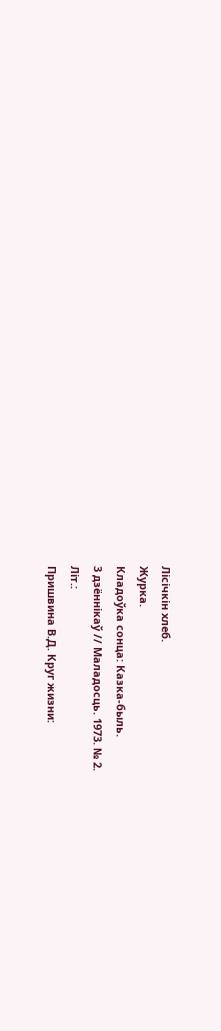Лісічкін хлеб.
Журка.
Кладоўка сонца: Казка-быль.
3 дзённікаў // Маладосць. 1973. № 2.
Літ.:
Пришвина В.Д. Круг жизни: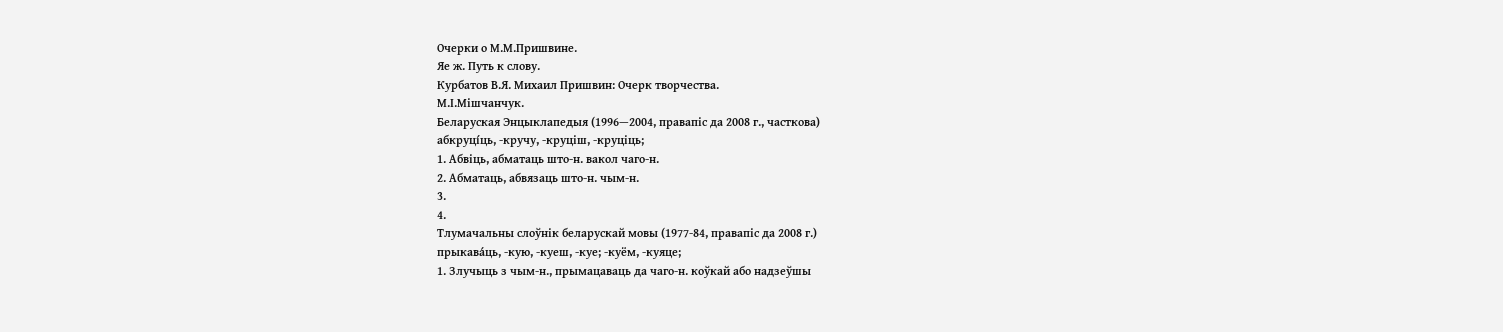Очерки о М.М.Пришвине.
Яе ж. Путь к слову.
Курбатов В.Я. Михаил Пришвин: Очерк творчества.
М.І.Мішчанчук.
Беларуская Энцыклапедыя (1996—2004, правапіс да 2008 г., часткова)
абкруці́ць, ‑кручу, ‑круціш, ‑круціць;
1. Абвіць, абматаць што‑н. вакол чаго‑н.
2. Абматаць, абвязаць што‑н. чым‑н.
3.
4.
Тлумачальны слоўнік беларускай мовы (1977-84, правапіс да 2008 г.)
прыкава́ць, ‑кую, ‑куеш, ‑куе; ‑куём, ‑куяце;
1. Злучыць з чым‑н., прымацаваць да чаго‑н. коўкай або надзеўшы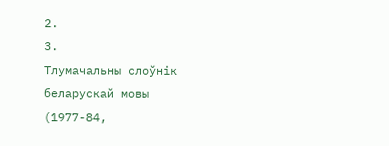2.
3.
Тлумачальны слоўнік беларускай мовы (1977-84,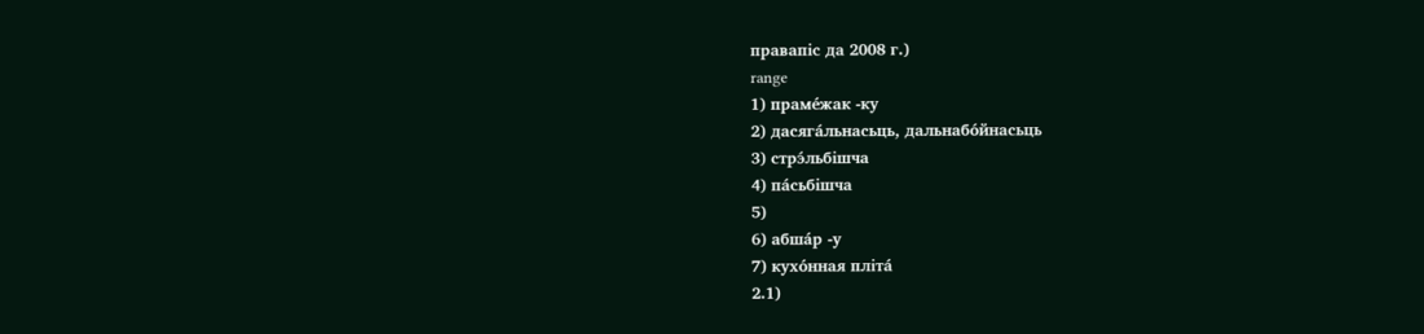правапіс да 2008 г.)
range
1) праме́жак -ку
2) дасяга́льнасьць, дальнабо́йнасьць
3) стрэ́льбішча
4) па́сьбішча
5)
6) абша́р -у
7) кухо́нная пліта́
2.1)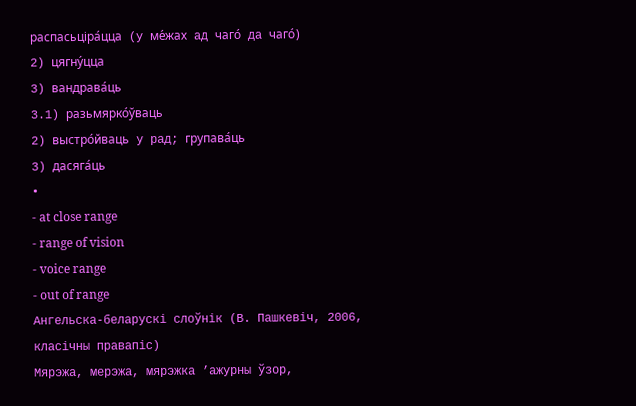распасьціра́цца (у ме́жах ад чаго́ да чаго́)
2) цягну́цца
3) вандрава́ць
3.1) разьмярко́ўваць
2) выстро́йваць у рад; групава́ць
3) дасяга́ць
•
- at close range
- range of vision
- voice range
- out of range
Ангельска-беларускі слоўнік (В. Пашкевіч, 2006, класічны правапіс)
Мярэжа, мерэжа, мярэжка ’ажурны ўзор,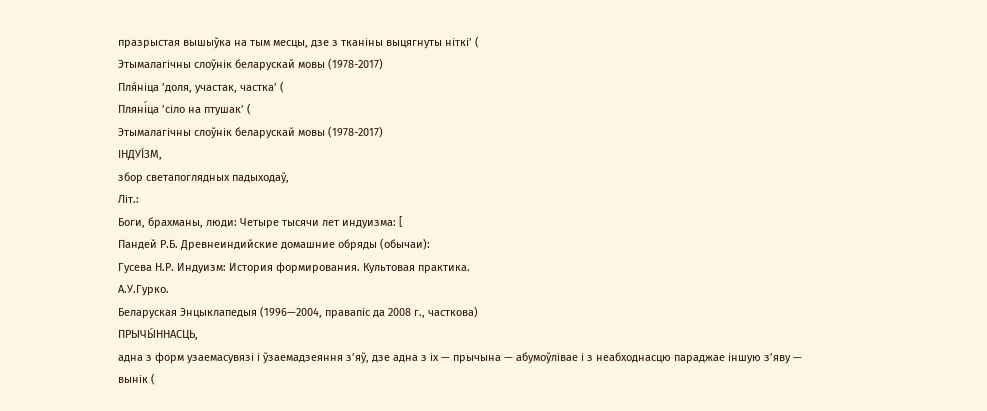празрыстая вышыўка на тым месцы, дзе з тканіны выцягнуты ніткі’ (
Этымалагічны слоўнік беларускай мовы (1978-2017)
Пля́ніца ’доля, участак, частка’ (
Пляні́ца ’сіло на птушак’ (
Этымалагічны слоўнік беларускай мовы (1978-2017)
ІНДУІ́ЗМ,
збор светапоглядных падыходаў,
Літ.:
Боги, брахманы, люди: Четыре тысячи лет индуизма: [
Пандей Р.Б. Древнеиндийские домашние обряды (обычаи):
Гусева Н.Р. Индуизм: История формирования. Культовая практика.
А.У.Гурко.
Беларуская Энцыклапедыя (1996—2004, правапіс да 2008 г., часткова)
ПРЫЧЫ́ННАСЦЬ,
адна з форм узаемасувязі і ўзаемадзеяння з’яў, дзе адна з іх — прычына — абумоўлівае і з неабходнасцю параджае іншую з’яву — вынік (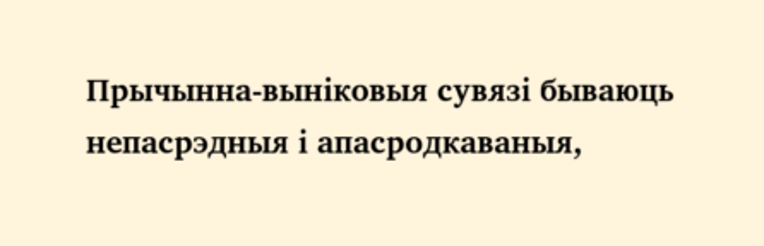Прычынна-выніковыя сувязі бываюць непасрэдныя і апасродкаваныя,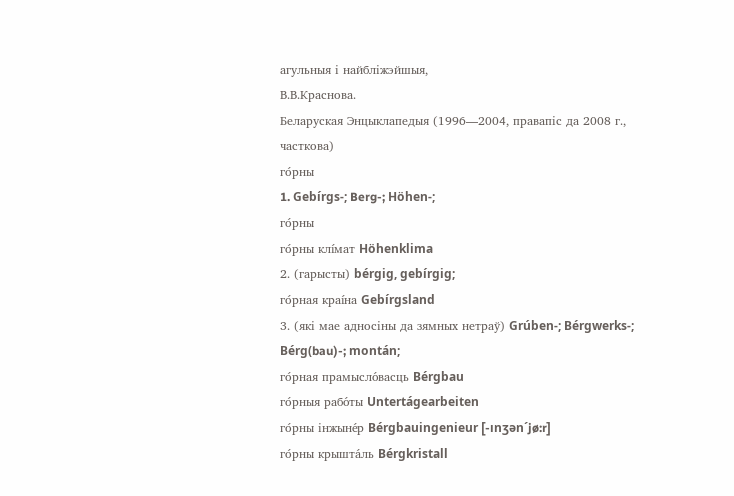агульныя і найбліжэйшыя,
В.В.Краснова.
Беларуская Энцыклапедыя (1996—2004, правапіс да 2008 г., часткова)
го́рны
1. Gebírgs-; Berg-; Höhen-;
го́рны
го́рны клі́мат Höhenklima
2. (гарысты) bérgig, gebírgig;
го́рная краі́на Gebírgsland
3. (які мае адносіны да зямных нетраў) Grúben-; Bérgwerks-; Bérg(bau)-; montán;
го́рная прамысло́васць Bérgbau
го́рныя рабо́ты Untertágearbeiten
го́рны інжыне́р Bérgbauingenieur [-ınʒən´jø:r]
го́рны крышта́ль Bérgkristall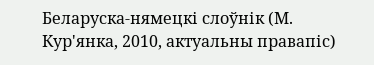Беларуска-нямецкі слоўнік (М. Кур'янка, 2010, актуальны правапіс)